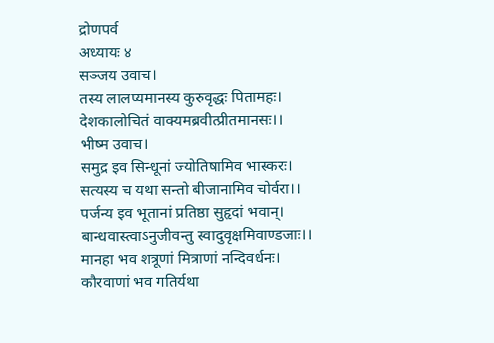द्रोणपर्व
अध्यायः ४
सञ्जय उवाच।
तस्य लालप्यमानस्य कुरुवृद्धः पितामहः।
देशकालोचितं वाक्यमब्रवीत्प्रीतमानसः।।
भीष्म उवाच।
समुद्र इव सिन्धूनां ज्योतिषामिव भास्करः।
सत्यस्य च यथा सन्तो बीजानामिव चोर्वरा।।
पर्जन्य इव भूतानां प्रतिष्ठा सुहृदां भवान्।
बान्धवास्त्वाऽनुजीवन्तु स्वादुवृक्षमिवाण्डजाः।।
मानहा भव शत्रूणां मित्राणां नन्दिवर्धनः।
कौरवाणां भव गतिर्यथा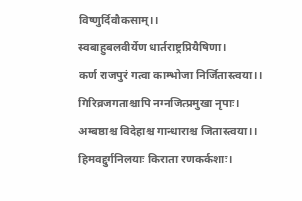विष्णुर्दिवौकसाम्।।
स्वबाहुबलवीर्येण धार्तराष्ट्रप्रियैषिणा।
कर्ण राजपुरं गत्वा काम्भोजा निर्जितास्त्वया।।
गिरिव्रजगताश्चापि नग्नजित्प्रमुखा नृपाः।
अम्बष्ठाश्च विदेहाश्च गान्धाराश्च जितास्त्वया।।
हिमवद्दुर्गनिलयाः किराता रणकर्कशाः।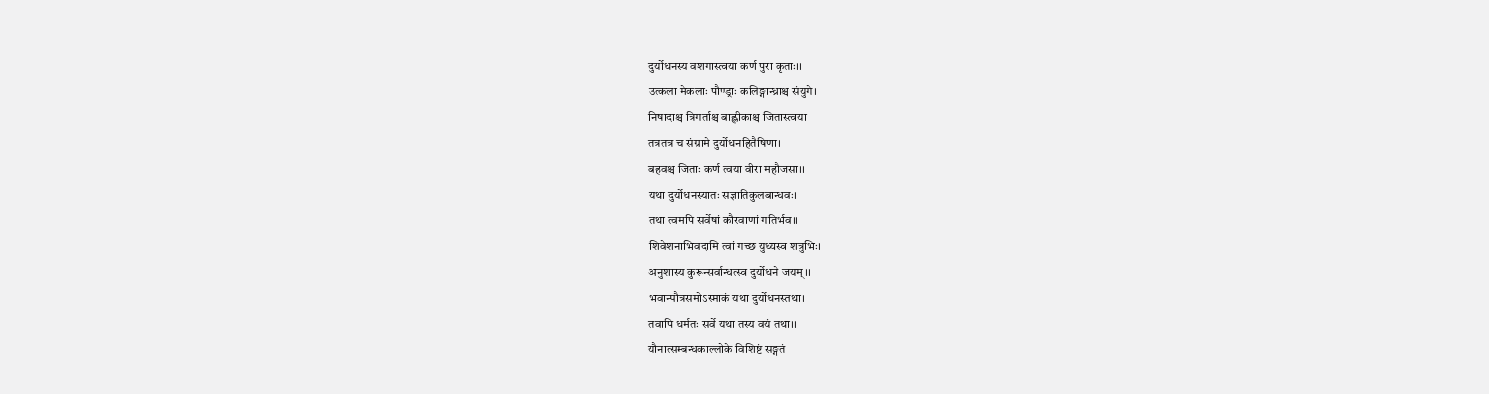दुर्योधनस्य वशगास्त्वया कर्ण पुरा कृताः।।
उत्कला मेकलाः पौण्ड्राः कलिङ्गान्ध्राश्च संयुगे।
निषादाश्च त्रिगर्ताश्च बाह्लीकाश्च जितास्त्वया
तत्रतत्र च संग्रामे दुर्योधनहितैषिणा।
बहवश्च जिताः कर्ण त्वया वीरा महौजसा।।
यथा दुर्योधनस्यातः सज्ञातिकुलबान्धवः।
तथा त्वमपि सर्वेषां कौरवाणां गतिर्भव।।
शिवेशनाभिवदामि त्वां गच्छ युध्यस्व शत्रुभिः।
अनुशास्य कुरून्सर्वान्धत्स्व दुर्योधने जयम्।।
भवान्पौत्रसमोऽस्माकं यथा दुर्योधनस्तथा।
तवापि धर्मतः सर्वे यथा तस्य वयं तथा।।
यौनात्सम्बन्धकाल्लोके विशिष्टं सङ्गतं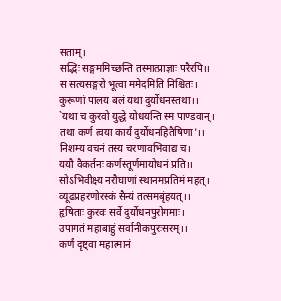सताम्।
सद्भिः सङ्गममिच्छन्ति तस्मात्प्राज्ञाः परैरपि।।
स सत्यसङ्गरो भूत्वा ममेदमिति निश्चितः।
कुरूणां पालय बलं यथा दुर्योधनस्तथा।।
`यथा च कुरवो युद्धे योधयन्ति स्म पाण्डवान्।
तथा कर्ण त्वया कार्यं दुर्योधनहितैषिणा'।।
निशम्य वचनं तस्य चरणावभिवाद्य च।
ययौ वैकर्तनः कर्णस्तूर्णमायोधनं प्रति।।
सोऽभिवीक्ष्य नरौघाणां स्थानमप्रतिमं महत्।
व्यूढप्रहरणोरस्कं सैन्यं तत्समबृंहयत्।।
हृषिताः कुरवः सर्वे दुर्योधनपुरोगमाः।
उपागतं महाबाहुं सर्वानीकपुरःसरम्।।
कर्णं दृष्ट्वा महात्मानं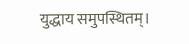युद्धाय समुपस्थितम्।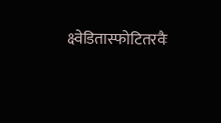क्ष्वेडितास्फोटितरवैः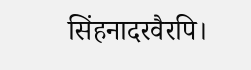सिंहनादरवैरपि।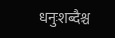धनुःशब्दैश्च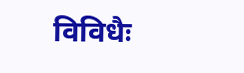विविधैः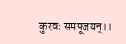कुरवः समपूजयन्।।